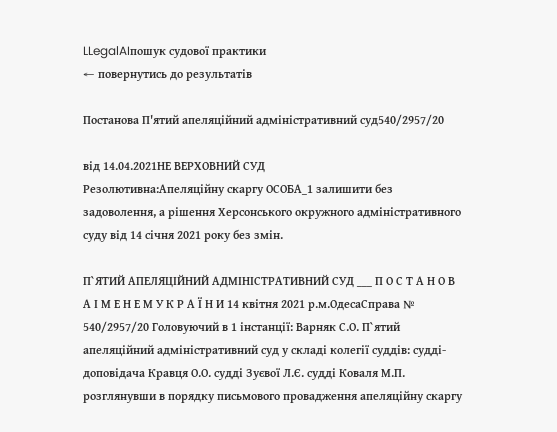LLegalAIпошук судової практики
← повернутись до результатів

Постанова П'ятий апеляційний адміністративний суд540/2957/20

від 14.04.2021НЕ ВЕРХОВНИЙ СУД
Резолютивна:Апеляційну скаргу ОСОБА_1 залишити без задоволення, а рішення Херсонського окружного адміністративного суду від 14 січня 2021 року без змін.

П`ЯТИЙ АПЕЛЯЦІЙНИЙ АДМІНІСТРАТИВНИЙ СУД ___ П О С Т А Н О В А І М Е Н Е М У К Р А Ї Н И 14 квітня 2021 р.м.ОдесаСправа № 540/2957/20 Головуючий в 1 інстанції: Варняк С.О. П`ятий апеляційний адміністративний суд у складі колегії суддів: судді-доповідача Кравця О.О. судді Зуєвої Л.Є. судді Коваля М.П. розглянувши в порядку письмового провадження апеляційну скаргу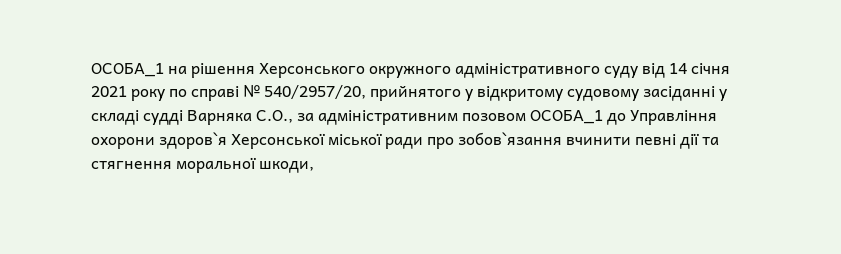ОСОБА_1 на рішення Херсонського окружного адміністративного суду від 14 січня 2021 року по справі № 540/2957/20, прийнятого у відкритому судовому засіданні у складі судді Варняка С.О., за адміністративним позовом ОСОБА_1 до Управління охорони здоров`я Херсонської міської ради про зобов`язання вчинити певні дії та стягнення моральної шкоди,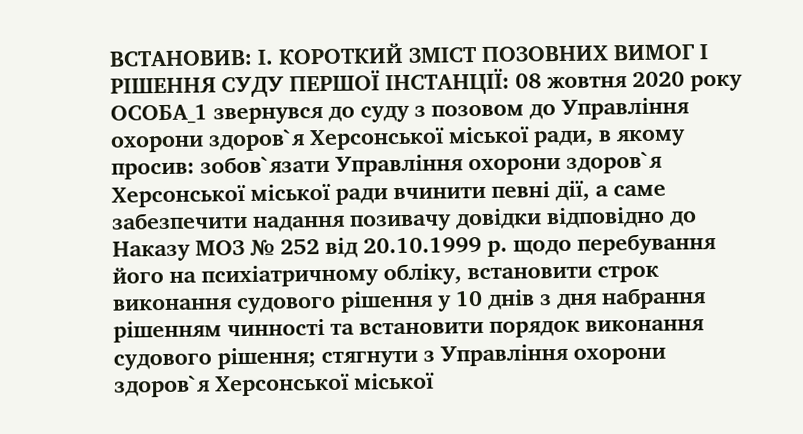ВСТАНОВИВ: І. КОРОТКИЙ ЗМІСТ ПОЗОВНИХ ВИМОГ І РІШЕННЯ СУДУ ПЕРШОЇ ІНСТАНЦІЇ: 08 жовтня 2020 року ОСОБА_1 звернувся до суду з позовом до Управління охорони здоров`я Херсонської міської ради, в якому просив: зобов`язати Управління охорони здоров`я Херсонської міської ради вчинити певні дії, а саме забезпечити надання позивачу довідки відповідно до Наказу МОЗ № 252 від 20.10.1999 р. щодо перебування його на психіатричному обліку, встановити строк виконання судового рішення у 10 днів з дня набрання рішенням чинності та встановити порядок виконання судового рішення; стягнути з Управління охорони здоров`я Херсонської міської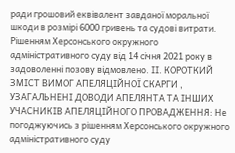ради грошовий еквівалент завданої моральної шкоди в розмірі 6000 гривень та судові витрати. Рішенням Херсонського окружного адміністративного суду від 14 січня 2021 року в задоволенні позову відмовлено. II. КОРОТКИЙ ЗМІСТ ВИМОГ АПЕЛЯЦІЙНОЇ СКАРГИ , УЗАГАЛЬНЕНІ ДОВОДИ АПЕЛЯНТА ТА ІНШИХ УЧАСНИКІВ АПЕЛЯЦІЙНОГО ПРОВАДЖЕННЯ: Не погоджуючись з рішенням Херсонського окружного адміністративного суду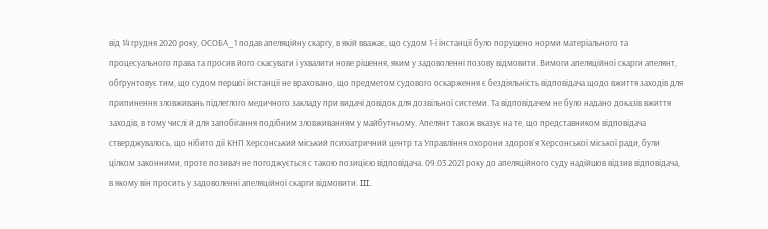від 14 грудня 2020 року, ОСОБА_1 подав апеляційну скаргу, в якій вважає, що судом 1-ї інстанції було порушено норми матеріального та процесуального права та просив його скасувати і ухвалити нове рішення, яким у задоволенні позову відмовити. Вимоги апеляційної скарги апелянт, обґрунтовує тим, що судом першої інстанції не враховано, що предметом судового оскарження є бездіяльність відповідача щодо вжиття заходів для припинення зловживань підлеглого медичного закладу при видачі довідок для дозвільної системи. Та відповідачем не було надано доказів вжиття заходів, в тому числі й для запобігання подібним зловживанням у майбутньому. Апелянт також вказує на те, що представником відповідача стверджувалось, що нібито дії КНП Херсонський міський психіатричний центр та Управління охорони здоров`я Херсонської міської ради, були цілком законними, проте позивач не погоджується с такою позицією відповідача. 09.03.2021 року до апеляційного суду надійшов відзив відповідача, в якому він просить у задоволенні апеляційної скарги відмовити. III.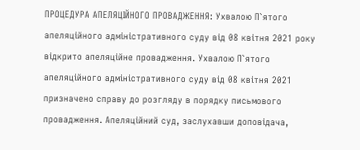ПРОЦЕДУРА АПЕЛЯЦІЙНОГО ПРОВАДЖЕННЯ: Ухвалою П`ятого апеляційного адміністративного суду від 08 квітня 2021 року відкрито апеляційне провадження. Ухвалою П`ятого апеляційного адміністративного суду від 08 квітня 2021 призначено справу до розгляду в порядку письмового провадження. Апеляційний суд, заслухавши доповідача,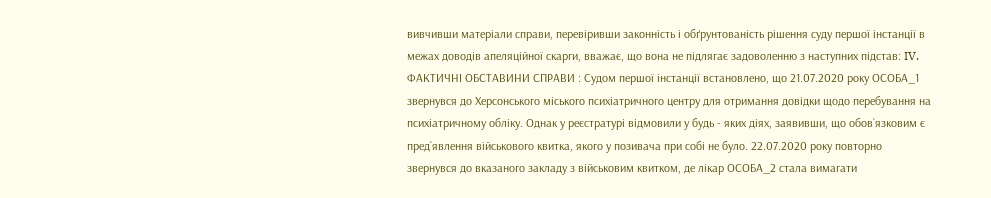вивчивши матеріали справи, перевіривши законність і обґрунтованість рішення суду першої інстанції в межах доводів апеляційної скарги, вважає, що вона не підлягає задоволенню з наступних підстав: IV. ФАКТИЧНІ ОБСТАВИНИ СПРАВИ : Судом першої інстанції встановлено, що 21.07.2020 року ОСОБА_1 звернувся до Херсонського міського психіатричного центру для отримання довідки щодо перебування на психіатричному обліку. Однак у реєстратурі відмовили у будь - яких діях, заявивши, що обов`язковим є пред`явлення військового квитка, якого у позивача при собі не було. 22.07.2020 року повторно звернувся до вказаного закладу з військовим квитком, де лікар ОСОБА_2 стала вимагати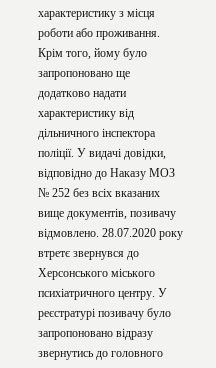характеристику з місця роботи або проживання. Крім того, йому було запропоновано ще додатково надати характеристику від дільничного інспектора поліції. У видачі довідки, відповідно до Наказу МОЗ № 252 без всіх вказаних вище документів, позивачу відмовлено. 28.07.2020 року втретє звернувся до Херсонського міського психіатричного центру. У реєстратурі позивачу було запропоновано відразу звернутись до головного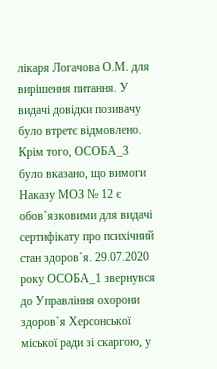лікаря Логачова О.М. для вирішення питання. У видачі довідки позивачу було втретє відмовлено. Крім того, ОСОБА_3 було вказано, що вимоги Наказу МОЗ № 12 є обов`язковими для видачі сертифікату про психічний стан здоров`я. 29.07.2020 року ОСОБА_1 звернувся до Управління охорони здоров`я Херсонської міської ради зі скаргою, у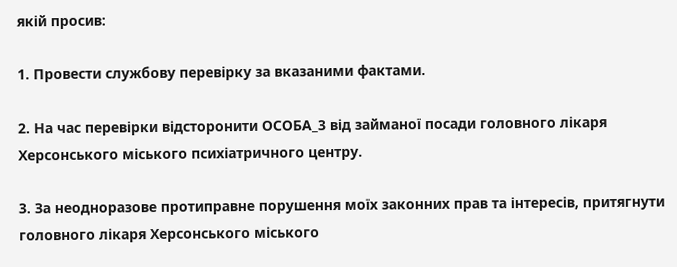якій просив:

1. Провести службову перевірку за вказаними фактами.

2. На час перевірки відсторонити ОСОБА_3 від займаної посади головного лікаря Херсонського міського психіатричного центру.

3. За неодноразове протиправне порушення моїх законних прав та інтересів, притягнути головного лікаря Херсонського міського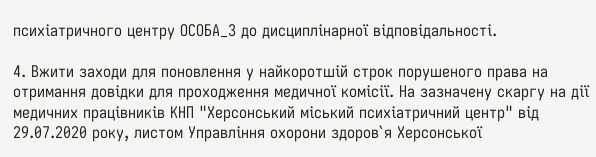психіатричного центру ОСОБА_3 до дисциплінарної відповідальності.

4. Вжити заходи для поновлення у найкоротшій строк порушеного права на отримання довідки для проходження медичної комісії. На зазначену скаргу на дії медичних працівників КНП "Херсонський міський психіатричний центр" від 29.07.2020 року, листом Управління охорони здоров`я Херсонської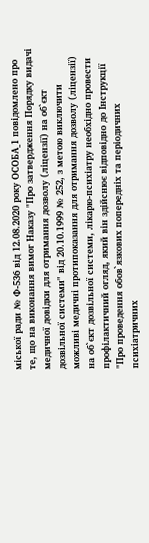міської ради № Ф-536 від 12.08.2020 року ОСОБА_1 повідомлено про те, що на виконання вимог Наказу "Про затвердження Порядку видачі медичної довідки для отримання дозволу (ліцензії) на об`єкт дозвільної системи" від 20.10.1999 № 252, з метою виключити можливі медичні протипоказання для отримання дозволу (ліцензії) на об`єкт дозвільної системи, лікарю-психіатру необхідно провести профілактичний огляд, який він здійснює відповідно до Інструкції "Про проведення обов`язкових попередніх та періодичних психіатричних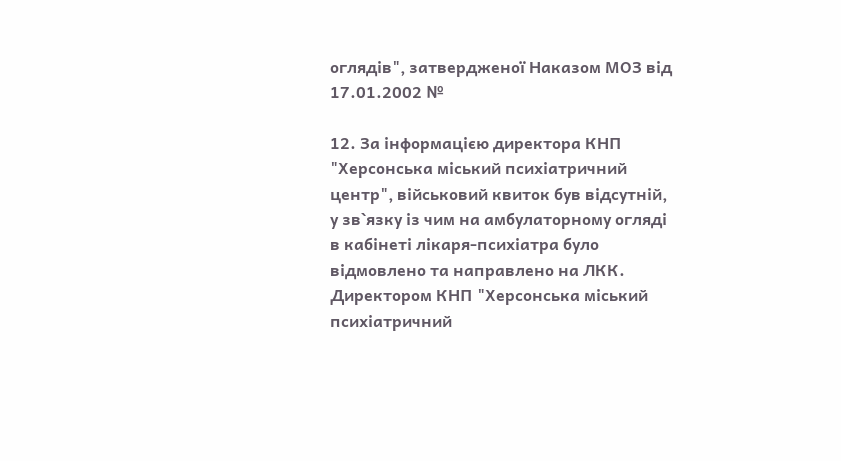оглядів", затвердженої Наказом МОЗ від 17.01.2002 №

12. За інформацією директора КНП "Херсонська міський психіатричний центр", військовий квиток був відсутній, у зв`язку із чим на амбулаторному огляді в кабінеті лікаря-психіатра було відмовлено та направлено на ЛКК. Директором КНП "Херсонська міський психіатричний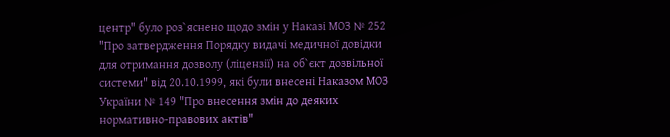центр" було роз`яснено щодо змін у Наказі МОЗ № 252 "Про затвердження Порядку видачі медичної довідки для отримання дозволу (ліцензії) на об`єкт дозвільної системи" від 20.10.1999, які були внесені Наказом МОЗ України № 149 "Про внесення змін до деяких нормативно-правових актів"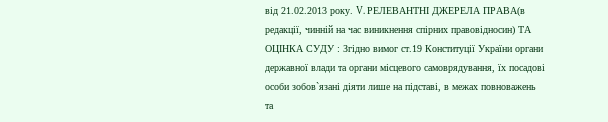від 21.02.2013 року. V. РЕЛЕВАНТНІ ДЖЕРЕЛА ПРАВА(в редакції, чинній на час виникнення спірних правовідносин) ТА ОЦІНКА СУДУ : Згідно вимог ст.19 Конституції України органи державної влади та органи місцевого самоврядування, їх посадові особи зобов`язані діяти лише на підставі, в межах повноважень та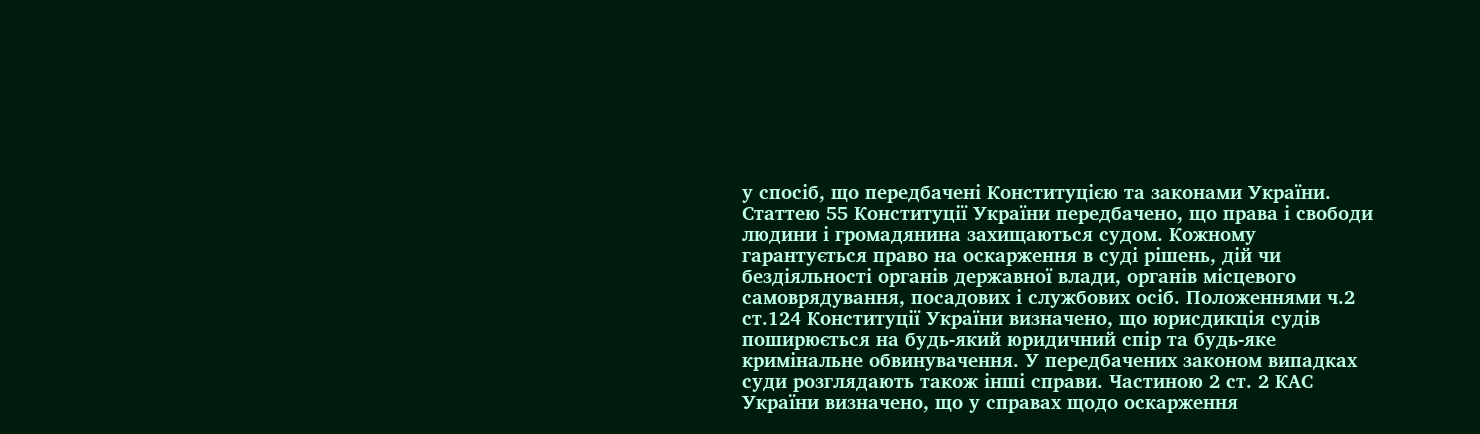у спосіб, що передбачені Конституцією та законами України. Статтею 55 Конституції України передбачено, що права і свободи людини і громадянина захищаються судом. Кожному гарантується право на оскарження в суді рішень, дій чи бездіяльності органів державної влади, органів місцевого самоврядування, посадових і службових осіб. Положеннями ч.2 ст.124 Конституції України визначено, що юрисдикція судів поширюється на будь-який юридичний спір та будь-яке кримінальне обвинувачення. У передбачених законом випадках суди розглядають також інші справи. Частиною 2 ст. 2 КАС України визначено, що у справах щодо оскарження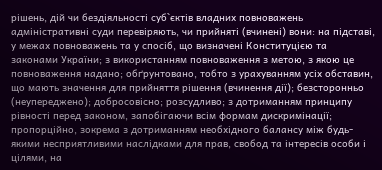рішень, дій чи бездіяльності суб`єктів владних повноважень адміністративні суди перевіряють, чи прийняті (вчинені) вони: на підставі, у межах повноважень та у спосіб, що визначені Конституцією та законами України; з використанням повноваження з метою, з якою це повноваження надано; обґрунтовано, тобто з урахуванням усіх обставин, що мають значення для прийняття рішення (вчинення дії); безсторонньо (неупереджено); добросовісно; розсудливо; з дотриманням принципу рівності перед законом, запобігаючи всім формам дискримінації; пропорційно, зокрема з дотриманням необхідного балансу між будь-якими несприятливими наслідками для прав, свобод та інтересів особи і цілями, на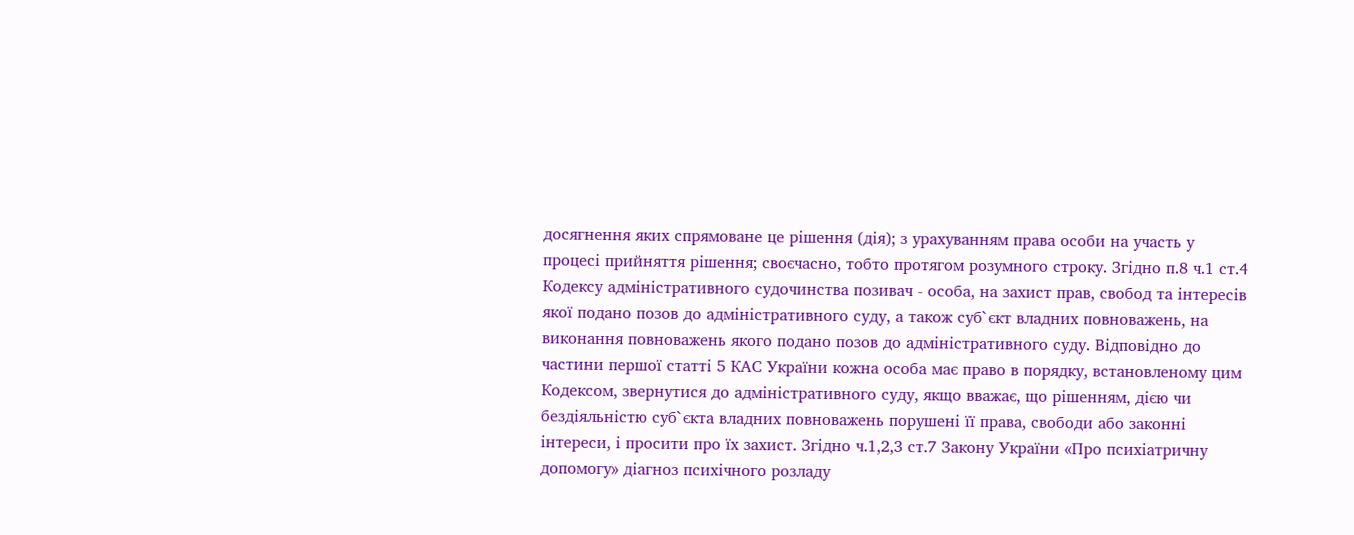досягнення яких спрямоване це рішення (дія); з урахуванням права особи на участь у процесі прийняття рішення; своєчасно, тобто протягом розумного строку. Згідно п.8 ч.1 ст.4 Кодексу адміністративного судочинства позивач - особа, на захист прав, свобод та інтересів якої подано позов до адміністративного суду, а також суб`єкт владних повноважень, на виконання повноважень якого подано позов до адміністративного суду. Відповідно до частини першої статті 5 КАС України кожна особа має право в порядку, встановленому цим Кодексом, звернутися до адміністративного суду, якщо вважає, що рішенням, дією чи бездіяльністю суб`єкта владних повноважень порушені її права, свободи або законні інтереси, і просити про їх захист. Згідно ч.1,2,3 ст.7 Закону України «Про психіатричну допомогу» діагноз психічного розладу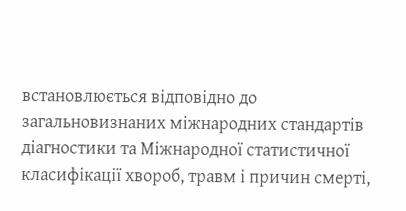встановлюється відповідно до загальновизнаних міжнародних стандартів діагностики та Міжнародної статистичної класифікації хвороб, травм і причин смерті,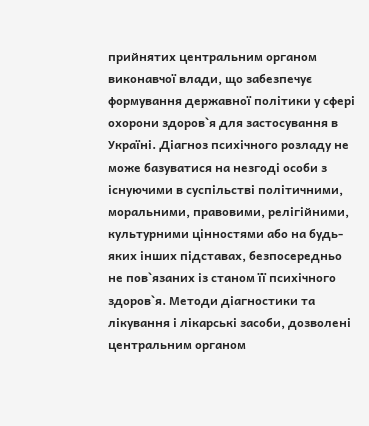прийнятих центральним органом виконавчої влади, що забезпечує формування державної політики у сфері охорони здоров`я для застосування в Україні. Діагноз психічного розладу не може базуватися на незгоді особи з існуючими в суспільстві політичними, моральними, правовими, релігійними, культурними цінностями або на будь-яких інших підставах, безпосередньо не пов`язаних із станом її психічного здоров`я. Методи діагностики та лікування і лікарські засоби, дозволені центральним органом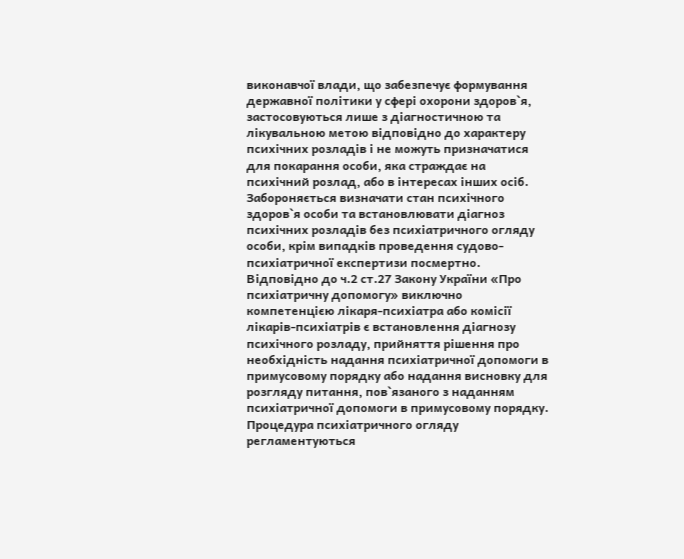виконавчої влади, що забезпечує формування державної політики у сфері охорони здоров`я, застосовуються лише з діагностичною та лікувальною метою відповідно до характеру психічних розладів і не можуть призначатися для покарання особи, яка страждає на психічний розлад, або в інтересах інших осіб. Забороняється визначати стан психічного здоров`я особи та встановлювати діагноз психічних розладів без психіатричного огляду особи, крім випадків проведення судово-психіатричної експертизи посмертно. Відповідно до ч.2 ст.27 Закону України «Про психіатричну допомогу» виключно компетенцією лікаря-психіатра або комісії лікарів-психіатрів є встановлення діагнозу психічного розладу, прийняття рішення про необхідність надання психіатричної допомоги в примусовому порядку або надання висновку для розгляду питання, пов`язаного з наданням психіатричної допомоги в примусовому порядку. Процедура психіатричного огляду регламентуються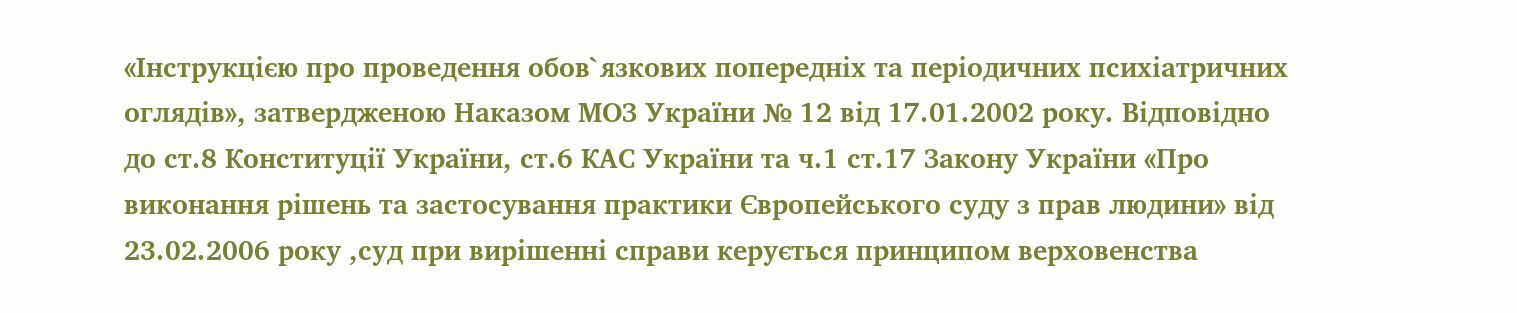«Інструкцією про проведення обов`язкових попередніх та періодичних психіатричних оглядів», затвердженою Наказом МОЗ України № 12 від 17.01.2002 року. Відповідно до ст.8 Конституції України, ст.6 КАС України та ч.1 ст.17 Закону України «Про виконання рішень та застосування практики Європейського суду з прав людини» від 23.02.2006 року ,суд при вирішенні справи керується принципом верховенства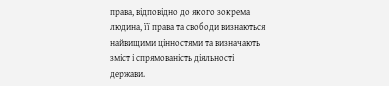права, відповідно до якого зокрема людина, її права та свободи визнаються найвищими цінностями та визначають зміст і спрямованість діяльності держави.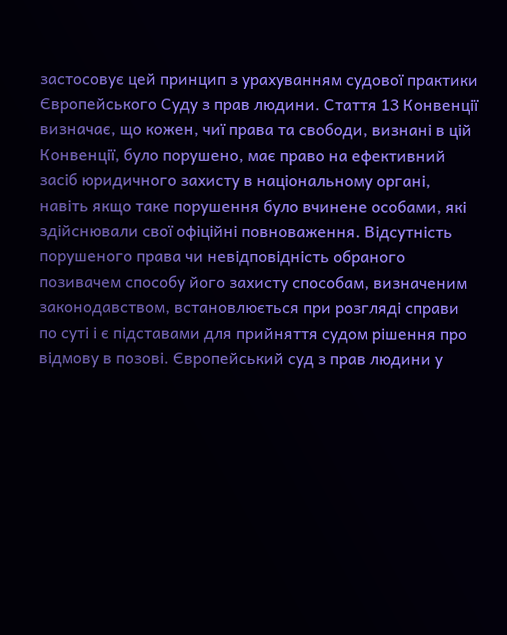застосовує цей принцип з урахуванням судової практики Європейського Суду з прав людини. Стаття 13 Конвенції визначає, що кожен, чиї права та свободи, визнані в цій Конвенції, було порушено, має право на ефективний засіб юридичного захисту в національному органі, навіть якщо таке порушення було вчинене особами, які здійснювали свої офіційні повноваження. Відсутність порушеного права чи невідповідність обраного позивачем способу його захисту способам, визначеним законодавством, встановлюється при розгляді справи по суті і є підставами для прийняття судом рішення про відмову в позові. Європейський суд з прав людини у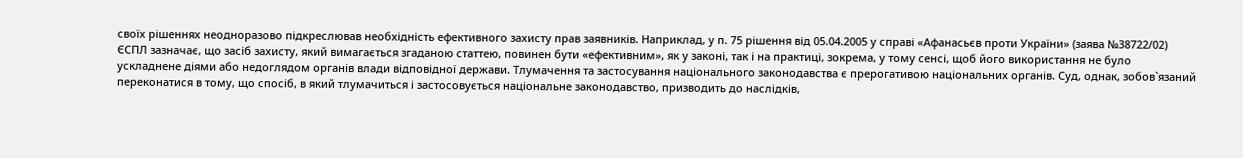своїх рішеннях неодноразово підкреслював необхідність ефективного захисту прав заявників. Наприклад, у п. 75 рішення від 05.04.2005 у справі «Афанасьєв проти України» (заява №38722/02) ЄСПЛ зазначає, що засіб захисту, який вимагається згаданою статтею, повинен бути «ефективним», як у законі, так і на практиці, зокрема, у тому сенсі, щоб його використання не було ускладнене діями або недоглядом органів влади відповідної держави. Тлумачення та застосування національного законодавства є прерогативою національних органів. Суд, однак, зобов`язаний переконатися в тому, що спосіб, в який тлумачиться і застосовується національне законодавство, призводить до наслідків,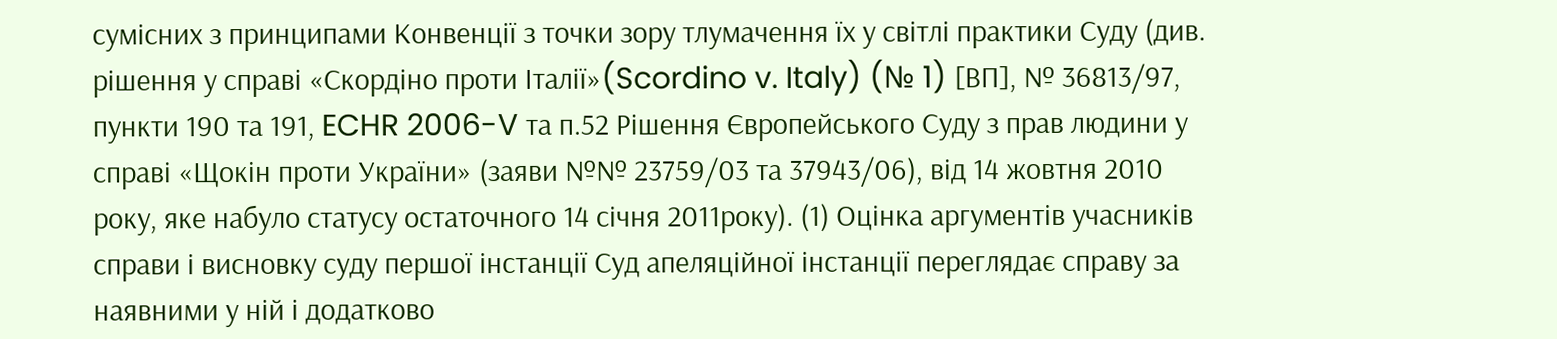сумісних з принципами Конвенції з точки зору тлумачення їх у світлі практики Суду (див. рішення у справі «Скордіно проти Італії»(Scordino v. Italy) (№ 1) [ВП], № 36813/97, пункти 190 та 191, ECHR 2006-V та п.52 Рішення Європейського Суду з прав людини у справі «Щокін проти України» (заяви №№ 23759/03 та 37943/06), від 14 жовтня 2010 року, яке набуло статусу остаточного 14 січня 2011року). (1) Оцінка аргументів учасників справи і висновку суду першої інстанції Суд апеляційної інстанції переглядає справу за наявними у ній і додатково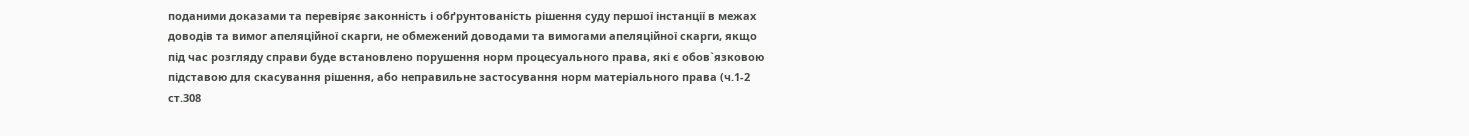поданими доказами та перевіряє законність і обґрунтованість рішення суду першої інстанції в межах доводів та вимог апеляційної скарги, не обмежений доводами та вимогами апеляційної скарги, якщо під час розгляду справи буде встановлено порушення норм процесуального права, які є обов`язковою підставою для скасування рішення, або неправильне застосування норм матеріального права (ч.1-2 ст.308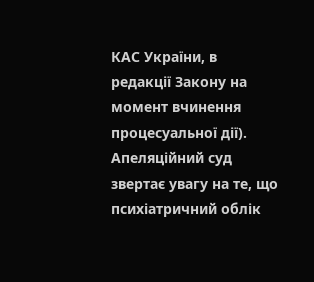КАС України, в редакції Закону на момент вчинення процесуальної дії). Апеляційний суд звертає увагу на те, що психіатричний облік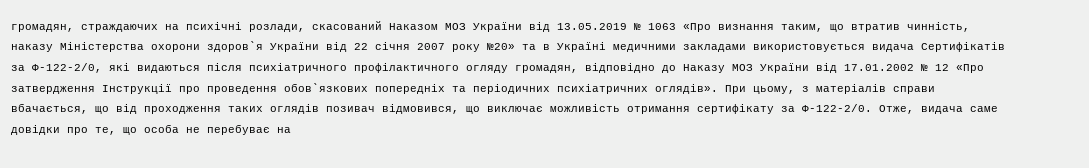громадян, страждаючих на психічні розлади, скасований Наказом МОЗ України від 13.05.2019 № 1063 «Про визнання таким, що втратив чинність, наказу Міністерства охорони здоров`я України від 22 січня 2007 року №20» та в Україні медичними закладами використовується видача Сертифікатів за Ф-122-2/0, які видаються після психіатричного профілактичного огляду громадян, відповідно до Наказу МОЗ України від 17.01.2002 № 12 «Про затвердження Інструкції про проведення обов`язкових попередніх та періодичних психіатричних оглядів». При цьому, з матеріалів справи вбачається, що від проходження таких оглядів позивач відмовився, що виключає можливість отримання сертифікату за Ф-122-2/0. Отже, видача саме довідки про те, що особа не перебуває на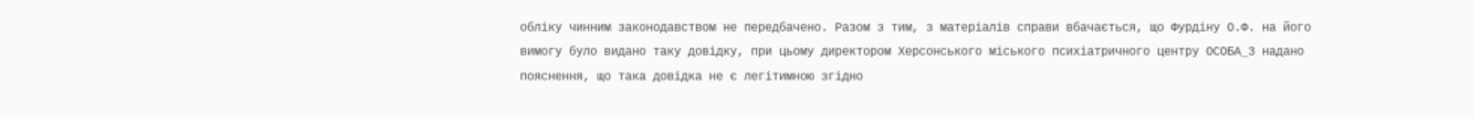обліку чинним законодавством не передбачено. Разом з тим, з матеріалів справи вбачається, що Фурдіну О.Ф. на його вимогу було видано таку довідку, при цьому директором Херсонського міського психіатричного центру ОСОБА_3 надано пояснення, що така довідка не є легітимною згідно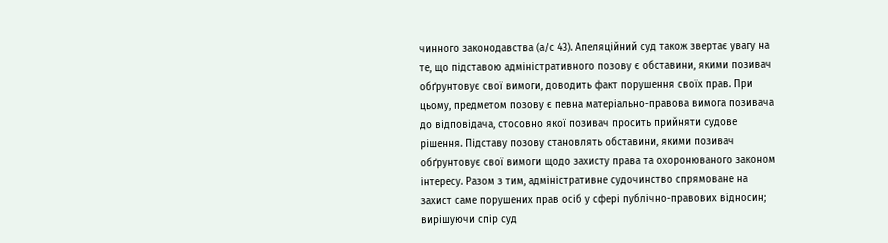чинного законодавства (а/с 43). Апеляційний суд також звертає увагу на те, що підставою адміністративного позову є обставини, якими позивач обґрунтовує свої вимоги, доводить факт порушення своїх прав. При цьому, предметом позову є певна матеріально-правова вимога позивача до відповідача, стосовно якої позивач просить прийняти судове рішення. Підставу позову становлять обставини, якими позивач обґрунтовує свої вимоги щодо захисту права та охоронюваного законом інтересу. Разом з тим, адміністративне судочинство спрямоване на захист саме порушених прав осіб у сфері публічно-правових відносин; вирішуючи спір суд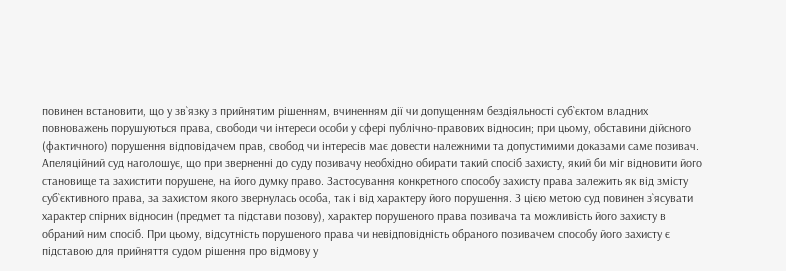повинен встановити, що у зв`язку з прийнятим рішенням, вчиненням дії чи допущенням бездіяльності суб`єктом владних повноважень порушуються права, свободи чи інтереси особи у сфері публічно-правових відносин; при цьому, обставини дійсного (фактичного) порушення відповідачем прав, свобод чи інтересів має довести належними та допустимими доказами саме позивач. Апеляційний суд наголошує, що при зверненні до суду позивачу необхідно обирати такий спосіб захисту, який би міг відновити його становище та захистити порушене, на його думку право. Застосування конкретного способу захисту права залежить як від змісту суб`єктивного права, за захистом якого звернулась особа, так і від характеру його порушення. З цією метою суд повинен з`ясувати характер спірних відносин (предмет та підстави позову), характер порушеного права позивача та можливість його захисту в обраний ним спосіб. При цьому, відсутність порушеного права чи невідповідність обраного позивачем способу його захисту є підставою для прийняття судом рішення про відмову у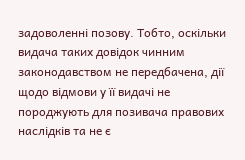задоволенні позову. Тобто, оскільки видача таких довідок чинним законодавством не передбачена, дії щодо відмови у її видачі не породжують для позивача правових наслідків та не є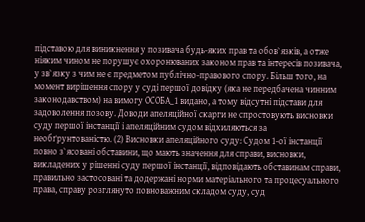підставою для виникнення у позивача будь-яких прав та обов`язків, а отже ніяким чином не порушує охоронюваних законом прав та інтересів позивача, у зв`язку з чим не є предметом публічно-правового спору. Більш того, на момент вирішення спору у суді першої довідку (яка не передбачена чинним законодавством) на вимогу ОСОБА_1 видано, а тому відсутні підстави для задоволення позову. Доводи апеляційної скарги не спростовують висновки суду першої інстанції і апеляційним судом відхиляються за необґрунтованістю. (2) Висновки апеляційного суду: Судом 1-ої інстанції повно з`ясовані обставини, що мають значення для справи, висновки, викладених у рішенні суду першої інстанції, відповідають обставинам справи, правильно застосовані та додержані норми матеріального та процесуального права, справу розглянуто повноважним складом суду, суд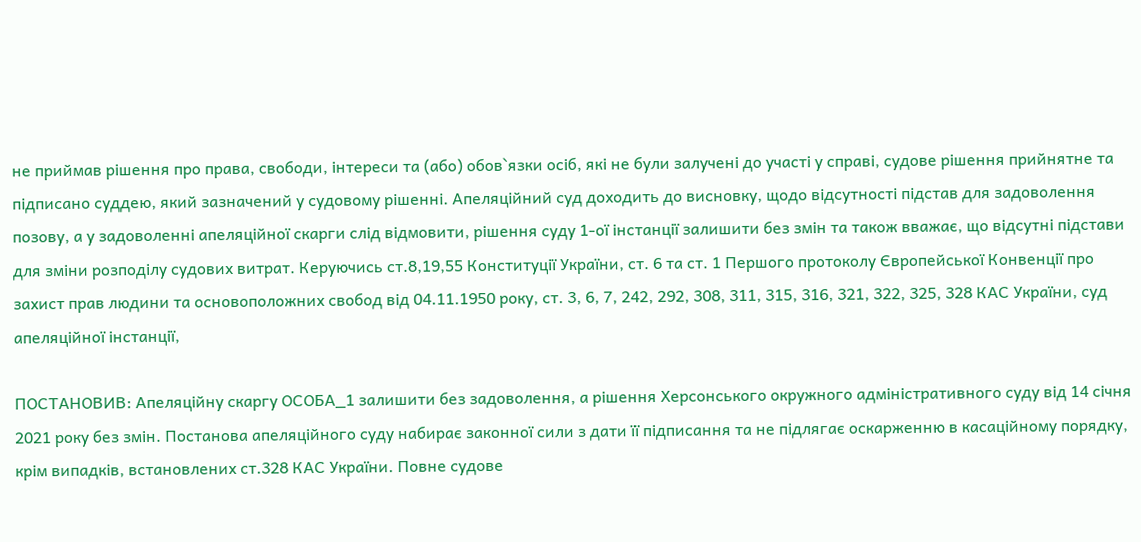не приймав рішення про права, свободи, інтереси та (або) обов`язки осіб, які не були залучені до участі у справі, судове рішення прийнятне та підписано суддею, який зазначений у судовому рішенні. Апеляційний суд доходить до висновку, щодо відсутності підстав для задоволення позову, а у задоволенні апеляційної скарги слід відмовити, рішення суду 1-ої інстанції залишити без змін та також вважає, що відсутні підстави для зміни розподілу судових витрат. Керуючись ст.8,19,55 Конституції України, ст. 6 та ст. 1 Першого протоколу Європейської Конвенції про захист прав людини та основоположних свобод від 04.11.1950 року, ст. 3, 6, 7, 242, 292, 308, 311, 315, 316, 321, 322, 325, 328 КАС України, суд апеляційної інстанції,

ПОСТАНОВИВ: Апеляційну скаргу ОСОБА_1 залишити без задоволення, а рішення Херсонського окружного адміністративного суду від 14 січня 2021 року без змін. Постанова апеляційного суду набирає законної сили з дати її підписання та не підлягає оскарженню в касаційному порядку, крім випадків, встановлених ст.328 КАС України. Повне судове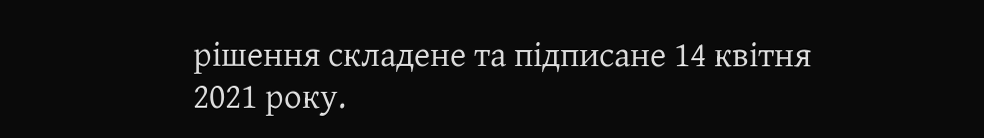рішення складене та підписане 14 квітня 2021 року.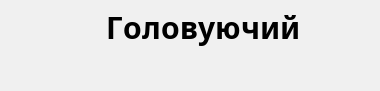Головуючий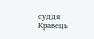суддя Кравець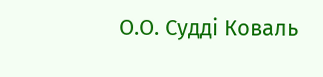О.О. Судді Коваль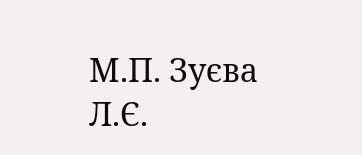М.П. Зуєва Л.Є.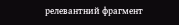релевантний фрагмент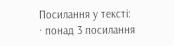Посилання у тексті:
· понад 3 посилання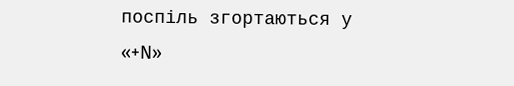поспіль згортаються у «+N»